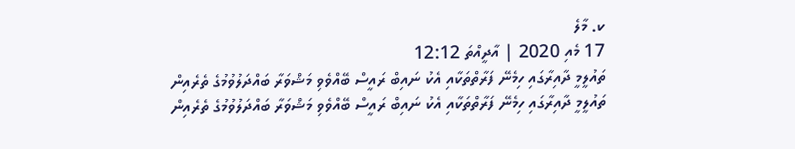ކ. މާލެ
17 މެއި 2020 | އާދީއްތަ 12:12
ތައުލީމީ ދާއިރާގައި ހިމެނޭ ފަރާތްތަކާއި އެކު ނައިބް ރައީސް ބޭއްވެވި މަޝްވަރާ ބައްދަލުވުމުގެ ތެރެއިން
ތައުލީމީ ދާއިރާގައި ހިމެނޭ ފަރާތްތަކާއި އެކު ނައިބް ރައީސް ބޭއްވެވި މަޝްވަރާ ބައްދަލުވުމުގެ ތެރެއިން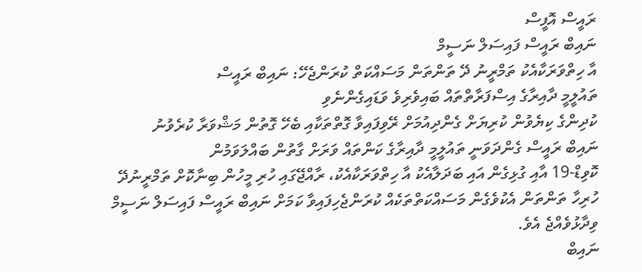ރައީސް އޮފީސް
ނައިބް ރައީސް ފައިސަލް ނަސީމް
އާ ހިތްވަރަކާއެކު ތަމްރީނު ދޭ ތަންތަން މަސައްކަތް ކުރަންޖެހޭ: ނައިބް ރައީސް
ތައުލީމީ ދާއިރާގެ އިސްފަރާތްތައް ބައިވެރިވެ ވަޑައިގެންނެވި
ކުދިންގެ ކިޔެވުން ކުރިޔަށް ގެންދިއުމަށް ރޭވިފައިވާ ގޮތްތަކާއި ބެހޭ ގޮތުން މަޝްވަރާ ކުރެވުނު
ނައިބް ރައީސް ގެންދަވަނީ ތައުލީމީ ދާއިރާގެ ކަންތައް ވަރަށް ގާތުން ބައްލަވަމުން
ކޮވިޑް-19 އާއި ގުޅިގެން އައި ބަދަލާއެކު އާ ހިތްވަރަކާއެކު، ރާއްޖޭގައި ހުރި މީހުން ބިނާކޮށް ތަމްރީނުދޭ ހުރިހާ ތަންތަން އެކުވެގެން މަސައްކަތްތަކެއް ކުރަންޖެހިފައިވާ ކަމަށް ނައިބް ރައީސް ފައިސަލް ނަސީމް ވިދާޅުވެއްޖެ އެވެ.
ނައިބް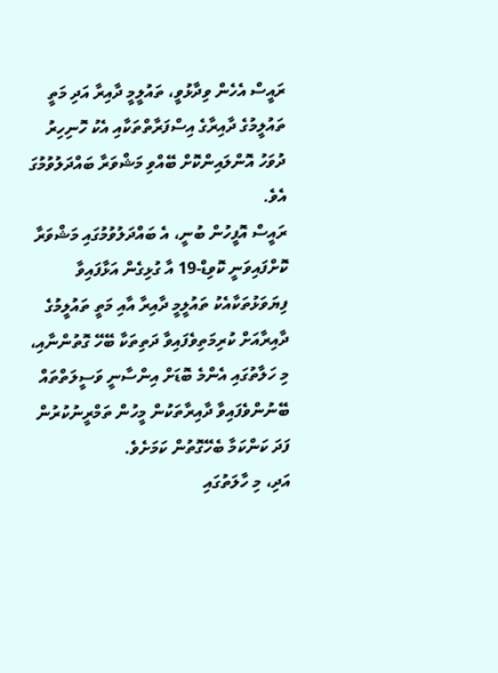ރައީސް އެހެން ވިދާޅުވީ، ތައުލީމީ ދާއިރާ އަދި މަތީ ތައުލީމުގެ ދާއިރާގެ އިސްފަރާތްތަކާއި އެކު ހޮނިހިރު ދުވަހު އޮންލައިންކޮށް ބޭއްވި މަޝްވަރާ ބައްދަލުވުމުގަ އެވެ.
ރައީސް އޮފީހުން ބުނީ، އެ ބައްދަލުވުމުގައި މަޝްވަރާ ކޮށްފައިވަނީ ކޮވިޑް-19 އާ ގުޅިގެން އަޅާފައިވާ ފިޔަވަޅުތަކާއެކު ތައުލީމީ ދާއިރާ އާއި މަތީ ތައުލީމުގެ ދާއިރާއަށް ކުރިމަތިވެފައިވާ ދަތިތަކާ ބޭހޭ ގޮތުންނާއި، މި ހަލާތުގައި އެންމެ ބޮޑަށް އިންސާނީ ވަސީލަތްތައް ބޭނުންވެފައިވާ ދާއިރާތަކުން މީހުން ތަމްރީނުކުރުން ފަދަ ކަންކަމާ ބެހޭގޮތުން ކަމަށެވެ.
އަދި، މި ހާލަތުގައި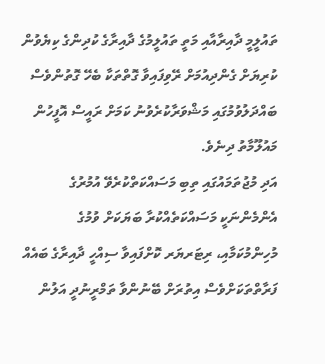ތައުލީމީ ދާއިރާއާއި މަތީ ތައުލީމުގެ ދާއިރާގެ ކުދިންގެ ކިޔެވުން ކުރިޔަށް ގެންދިއުމަށް ރޭވިފައިވާ ގޮތްތަކާ ބެހޭ ގޮތުންވެސް ބައްދަލުވުމުގައި މަޝްވަރާކުރެވުނު ކަމަށް ރައީސް އޮފީހުން މައުލޫމާތު ދިނެވެ.
އަދި މުޖުތަމައުގައި ތިބި މަސައްކަތްކުރެވޭ އުމުރުގެ އެންމެންނަކީ މަސައްކަތެއްކުރާ ބަޔަކަށް ވުމުގެ މުހިންމުކަމާއި، ރިޓަރޔަރ ކޮށްފައިވާ ސިއްހީ ދާއިރާގެ ބައެއް ފަރާތްތަކަށްވެސް އިތުރަށް ބޭނުންވާ ތަމްރީނުދީ އަލުން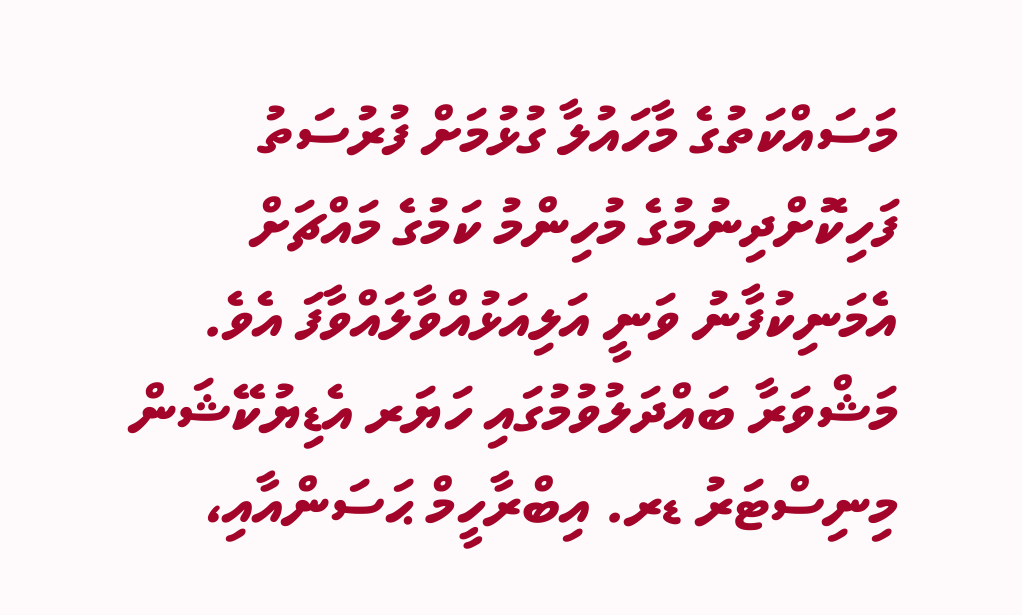މަސައްކަތުގެ މާހައުލާ ގުޅުމަށް ފުރުސަތު ފަހިކޮށްދިނުމުގެ މުހިންމު ކަމުގެ މައްޗަށް އެމަނިކުފާނު ވަނީ އަލިއަޅުއްވާލައްވާފަ އެވެ.
މަޝްވަރާ ބައްދަލުވުމުގައި ހަޔަރ އެޑިޔުކޭޝަން މިނިސްޓަރު ޑރ. އިބްރާހީމް ޙަސަންއާއި،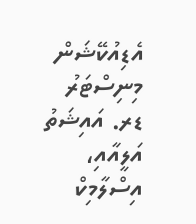އެޑިއުކޭޝަން މިނިސްޓަރު ޑރ. އައިޝަތު އަލީއާއި، އިސްލާމިކް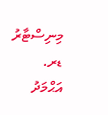މިނިސްޓާރު ޑރ. އަޙްމަދު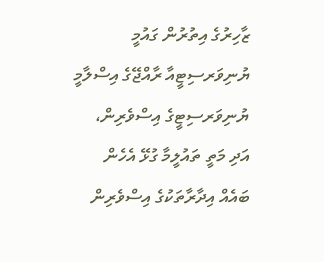ޒާހިރުގެ އިތުރުން ގައުމީ ޔުނިވަރސިޓީއާ ރާއްޖޭގެ އިސްލާމީ ޔުނިވަރސިޓީގެ އިސްވެރިން، އަދި މަތީ ތައުލީމާ ގުޅޭ އެހެން ބައެއް އިދާރާތަކުގެ އިސްވެރިން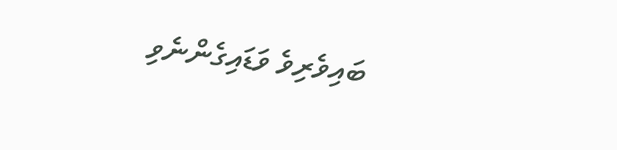ބައިވެރިވެ ވަޑައިގެންނެވި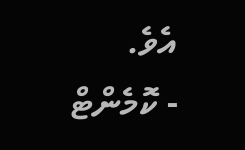އެވެ.
- ކޮމެންޓް